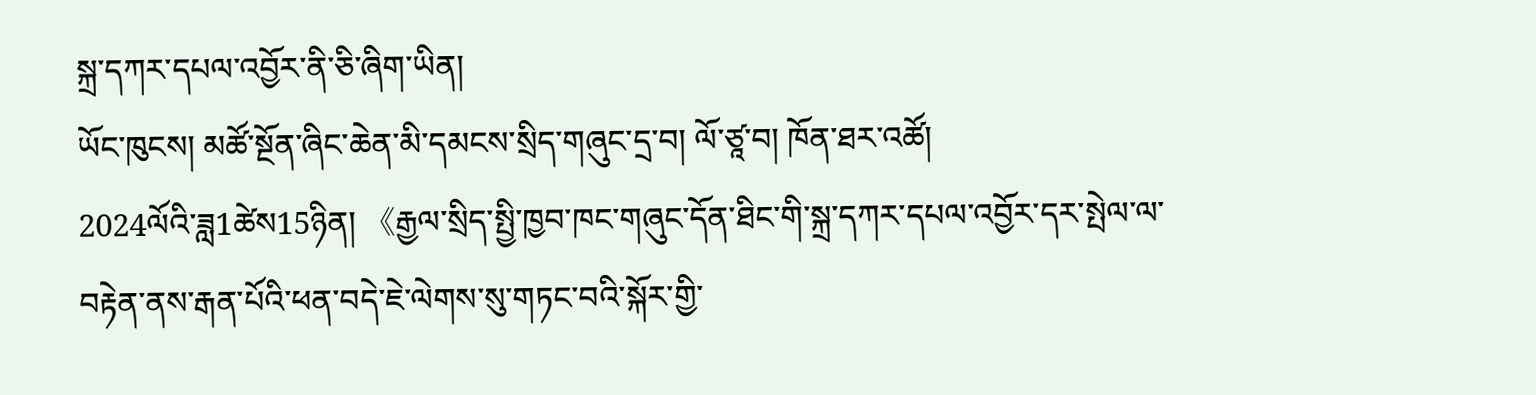སྐྲ་དཀར་དཔལ་འབྱོར་ནི་ཅི་ཞིག་ཡིན།
ཡོང་ཁུངས། མཚོ་སྔོན་ཞིང་ཆེན་མི་དམངས་སྲིད་གཞུང་དྲ་བ། ལོ་ཙཱ་བ། ཁོན་ཐར་འཚོ།
2024ལོའི་ཟླ1ཚེས15ཉིན། 《རྒྱལ་སྲིད་སྤྱི་ཁྱབ་ཁང་གཞུང་དོན་ཐིང་གི་སྐྲ་དཀར་དཔལ་འབྱོར་དར་སྤེལ་ལ་བརྟེན་ནས་རྒན་པོའི་ཕན་བདེ་ཇེ་ལེགས་སུ་གཏང་བའི་སྐོར་གྱི་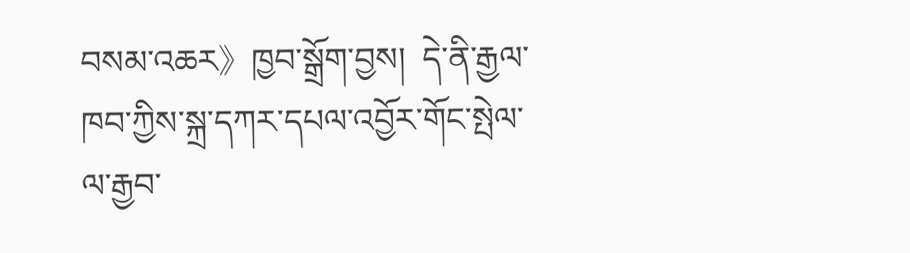བསམ་འཆར》ཁྱབ་སྒྲོག་བྱས།  དེ་ནི་རྒྱལ་ཁབ་ཀྱིས་སྐྲ་དཀར་དཔལ་འབྱོར་གོང་སྤེལ་ལ་རྒྱབ་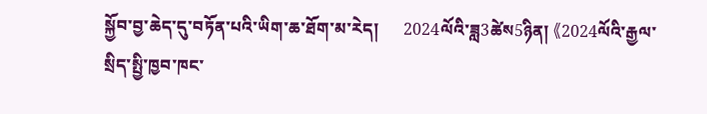སྐྱོབ་བྱ་ཆེད་དུ་བཏོན་པའི་ཡིག་ཆ་ཐོག་མ་རེད།      2024ལོའི་ཟླ3ཚེས5ཉིན། 《2024ལོའི་རྒྱལ་སྲིད་སྤྱི་ཁྱབ་ཁང་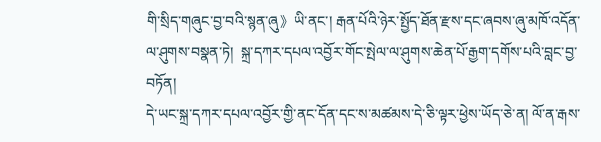གི་སྲིད་གཞུང་བྱ་བའི་སྙན་ཞུ》ཡི་ནང་། རྒན་པོའི་ཉེར་སྤྱོད་ཐོན་རྫས་དང་ཞབས་ཞུ་མཁོ་འདོན་ལ་ཤུགས་བསྣན་ཏེ།  སྐྲ་དཀར་དཔལ་འབྱོར་གོང་སྤེལ་ལ་ཤུགས་ཆེན་པོ་རྒྱག་དགོས་པའི་བླང་བྱ་བཏོན།
དེ་ཡང་སྐྲ་དཀར་དཔལ་འབྱོར་གྱི་ནང་དོན་དང་ས་མཚམས་དེ་ཅི་ལྟར་ཕྱེས་ཡོད་ཅེ་ན། ལོ་ན་རྒས་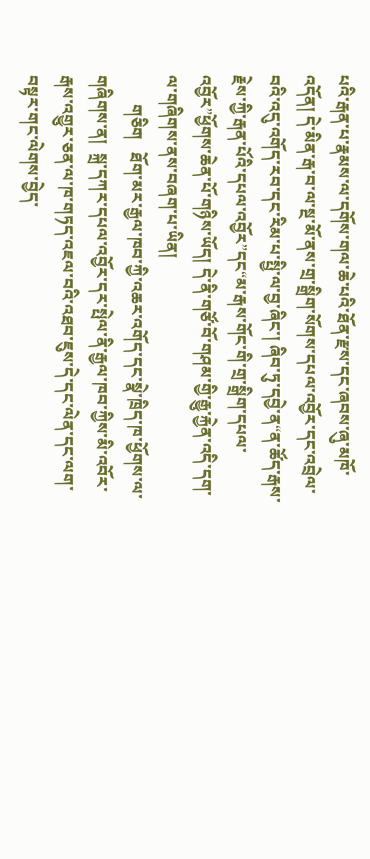པའི་རྒན་པ་རྣམས་ལ་དགོས་གལ་ཆེ་པའི་ཐོན་རྫས་དང་ཞབས་ཞུ་མཁོ་འདོན། དེ་མིན་རྒ་བ་ལ་སྔ་མོ་ནས་གྲ་སྒྲིག་སོགས་དཔལ་འབྱོར་དང་འབྲེལ་བའི་འདུ་འགོད་རབ་དང་རིམ་པ་སྤྱི་ལ་བྱ་ཞིང་། ཞིབ་ཏུ་དབྱེ་ན“ན་ཚོད་རྒས་རྗེས་ཀྱི་རྒན་པོའི་དཔལ་འབྱོར”དང“མ་རྒས་གོང་གི་གྲ་སྒྲིག་དཔལ་འབྱོར”ཕྱོགས་ཆེན་པོ་གཉིས་ཡོད། དེ་ནི་གཙོ་བོ་གཤམ་གྱི་རྒྱུ་རྐྱེན་འདི་དག་ལ་གཞིགས་ནས་བཞག་པ་ཡིན།
       གཅིག   ཐོག་མར་རྒྱལ་ཁབ་ཀྱི་འཆར་འགོད་དང་སྣེ་ཁྲིད་ཁ་ཕྱོགས་ལ་གཞིགས་ན།  སྐྲ་དཀར་དཔལ་འབྱོར་དར་སྤེལ་ནི་རྒྱལ་ཁབ་ཀྱིས་མི་འབོར་རྒས་འགྱུར་ཅན་ལ་ཁ་གཏད་འཇལ་བའི་འཐབ་ཇུས་དེ་དང་ལེན་དང་ལག་བསྟར་གང་ལེགས་བྱེད་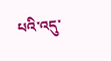པའི་འདུ་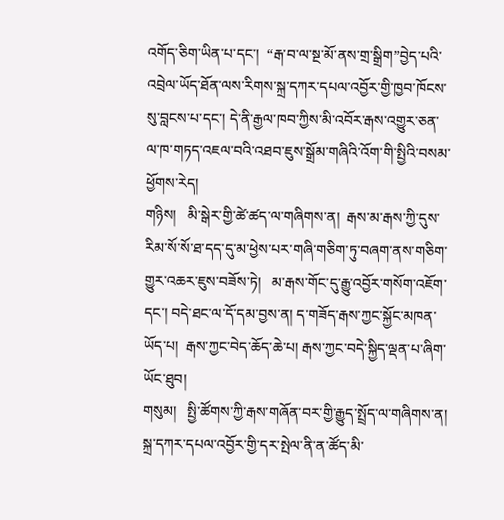འགོད་ཅིག་ཡིན་པ་དང་།  “རྒ་བ་ལ་སྔ་མོ་ནས་གྲ་སྒྲིག”བྱེད་པའི་འབྲེལ་ཡོད་ཐོན་ལས་རིགས་སྐྲ་དཀར་དཔལ་འབྱོར་གྱི་ཁྱབ་ཁོངས་སུ་བླངས་པ་དང་། དེ་ནི་རྒྱལ་ཁབ་ཀྱིས་མི་འབོར་རྒས་འགྱུར་ཅན་ལ་ཁ་གཏད་འཇལ་བའི་འཐབ་ཇུས་སྒྲོམ་གཞིའི་འོག་གི་སྤྱིའི་བསམ་ཕྱོགས་རེད།
གཉིས།   མི་སྒེར་གྱི་ཚེ་ཚད་ལ་གཞིགས་ན།  རྒས་མ་རྒས་ཀྱི་དུས་རིམ་སོ་སོ་ཐ་དད་དུ་མ་ཕྱེས་པར་གཞི་གཅིག་ཏུ་བཞག་ནས་གཅིག་གྱུར་འཆར་ཇུས་བཟོས་ཏེ།   མ་རྒས་གོང་དུ་རྒྱུ་འབྱོར་གསོག་འཇོག་དང་། བདེ་ཐང་ལ་དོ་དམ་བྱས་ན། ད་གཟོད་རྒས་ཀྱང་སྐྱོང་མཁན་ཡོད་པ།  རྒས་ཀྱང་བེད་ཆོད་ཆེ་པ། རྒས་ཀྱང་བདེ་སྐྱིད་ལྡན་པ་ཞིག་ཡོང་ཐུབ།
གསུམ།   སྤྱི་ཚོགས་ཀྱི་རྒས་གཞོན་བར་གྱི་རྒྱུད་སྤྲོད་ལ་གཞིགས་ན།  སྐྲ་དཀར་དཔལ་འབྱོར་གྱི་དར་སྤེལ་ནི་ན་ཚོད་མི་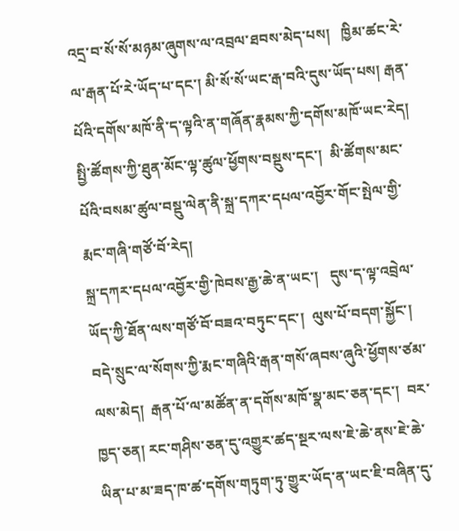འདྲ་བ་སོ་སོ་མཉམ་ཞུགས་ལ་འབྲལ་ཐབས་མེད་པས།   ཁྱིམ་ཚང་རེ་ལ་རྒན་པོ་རེ་ཡོད་པ་དང་། མི་སོ་སོ་ཡང་རྒ་བའི་དུས་ཡོད་པས། རྒན་པོའི་དགོས་མཁོ་ནི་ད་ལྟའི་ན་གཞོན་རྣམས་ཀྱི་དགོས་མཁོ་ཡང་རེད།  སྤྱི་ཚོགས་ཀྱི་ཐུན་མོང་ལྟ་ཚུལ་ཕྱོགས་བསྡུས་དང་།  མི་ཚོགས་མང་པོའི་བསམ་ཚུལ་བསྡུ་ལེན་ནི་སྐྲ་དཀར་དཔལ་འབྱོར་གོང་སྤེལ་གྱི་རྨང་གཞི་གཙོ་བོ་རེད།
སྐྲ་དཀར་དཔལ་འབྱོར་གྱི་ཁེབས་རྒྱ་ཆེ་ན་ཡང་།   དུས་ད་ལྟ་འབྲེལ་ཡོད་ཀྱི་ཐོན་ལས་གཙོ་བོ་བཟའ་བཏུང་དང་།  ལུས་པོ་བདག་སྐྱོང་། བདེ་སྲུང་ལ་སོགས་ཀྱི་རྨང་གཞིའི་རྒན་གསོ་ཞབས་ཞུའི་ཕྱོགས་ཙམ་ལས་མེད།  རྒན་པོ་ལ་མཚོན་ན་དགོས་མཁོ་སྣ་མང་ཅན་དང་།  བར་ཁྱད་ཅན། རང་གཤིས་ཅན་དུ་འགྱུར་ཚད་སྔར་ལས་ཇེ་ཆེ་ནས་ཇེ་ཆེ་ཡིན་པ་མ་ཟད་ཁ་ཚ་དགོས་གཏུག་ཏུ་གྱུར་ཡོད་ན་ཡང་ཇི་བཞིན་དུ་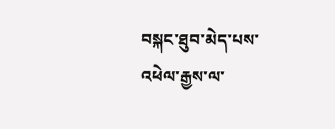བསྐང་ཐུབ་མེད་པས་འཕེལ་རྒྱས་ལ་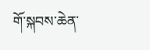གོ་སྐབས་ཆེན་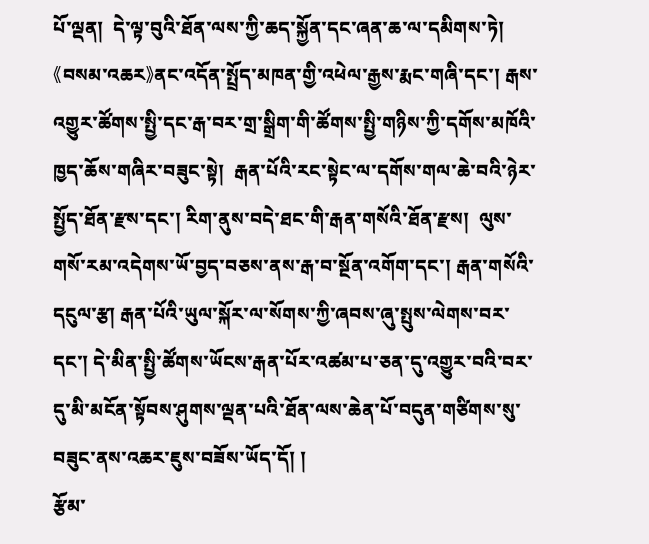པོ་ལྡན།  དེ་ལྟ་བུའི་ཐོན་ལས་ཀྱི་ཆད་སྐྱོན་དང་ཞན་ཆ་ལ་དམིགས་ཏེ། 《བསམ་འཆར》ནང་འདོན་སྤྲོད་མཁན་གྱི་འཕེལ་རྒྱས་རྨང་གཞི་དང་། རྒས་འགྱུར་ཚོགས་སྤྱི་དང་རྒ་བར་གྲ་སྒྲིག་གི་ཚོགས་སྤྱི་གཉིས་ཀྱི་དགོས་མཁོའི་ཁྱད་ཆོས་གཞིར་བཟུང་སྟེ།  རྒན་པོའི་རང་སྟེང་ལ་དགོས་གལ་ཆེ་བའི་ཉེར་སྤྱོད་ཐོན་རྫས་དང་། རིག་ནུས་བདེ་ཐང་གི་རྒན་གསོའི་ཐོན་རྫས།  ལུས་གསོ་རམ་འདེགས་ཡོ་བྱད་བཅས་ནས་རྒ་བ་སྔོན་འགོག་དང་། རྒན་གསོའི་དངུལ་རྩ། རྒན་པོའི་ཡུལ་སྐོར་ལ་སོགས་ཀྱི་ཞབས་ཞུ་སྤུས་ལེགས་བར་དང་། དེ་མིན་སྤྱི་ཚོགས་ཡོངས་རྒན་པོར་འཚམ་པ་ཅན་དུ་འགྱུར་བའི་བར་དུ་མི་མངོན་སྟོབས་ཤུགས་ལྡན་པའི་ཐོན་ལས་ཆེན་པོ་བདུན་གཙིགས་སུ་བཟུང་ནས་འཆར་ཇུས་བཟོས་ཡོད་དོ། །
རྩོམ་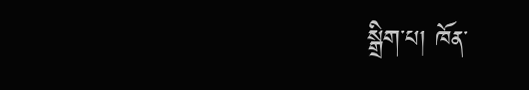སྒྲིག་པ། ཁོན་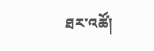ཐར་འཚོ།